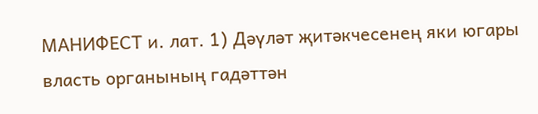МАНИФЕСТ и. лат. 1) Дәүләт җитәкчесенең яки югары власть органының гадәттән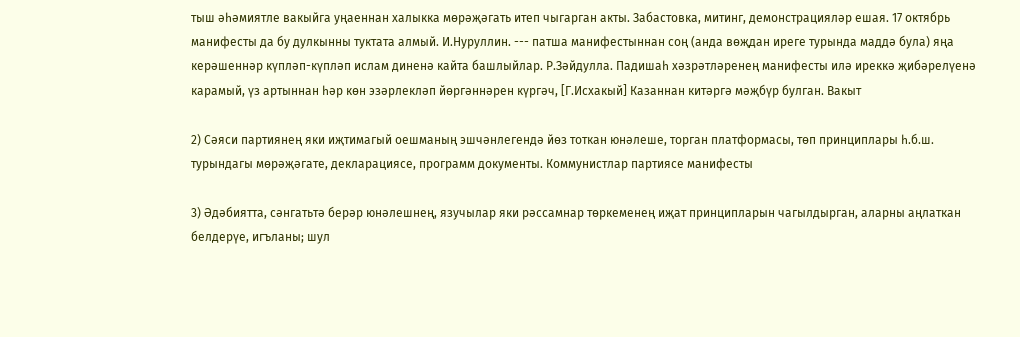тыш әһәмиятле вакыйга уңаеннан халыкка мөрәҗәгать итеп чыгарган акты. Забастовка, митинг, демонстрацияләр ешая. 17 октябрь манифесты да бу дулкынны туктата алмый. И.Нуруллин. --- патша манифестыннан соң (анда вөҗдан иреге турында маддә була) яңа керәшеннәр күпләп-күпләп ислам диненә кайта башлыйлар. Р.Зәйдулла. Падишаһ хәзрәтләренең манифесты илә иреккә җибәрелүенә карамый, үз артыннан һәр көн эзәрлекләп йөргәннәрен күргәч, [Г.Исхакый] Казаннан китәргә мәҗбүр булган. Вакыт

2) Сәяси партиянең яки иҗтимагый оешманың эшчәнлегендә йөз тоткан юнәлеше, торган платформасы, төп принциплары һ.б.ш. турындагы мөрәҗәгате, декларациясе, программ документы. Коммунистлар партиясе манифесты

3) Әдәбиятта, сәнгатьтә берәр юнәлешнең, язучылар яки рәссамнар төркеменең иҗат принципларын чагылдырган, аларны аңлаткан белдерүе, игъланы; шул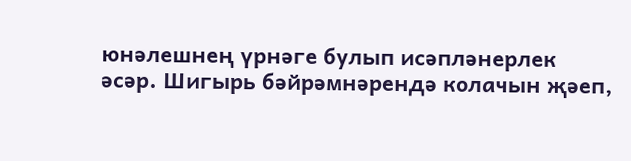юнәлешнең үрнәге булып исәпләнерлек әсәр. Шигырь бәйрәмнәрендә колачын җәеп,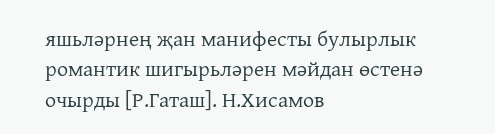яшьләрнең җан манифесты булырлык романтик шигырьләрен мәйдан өстенә очырды [Р.Гаташ]. Н.Хисамов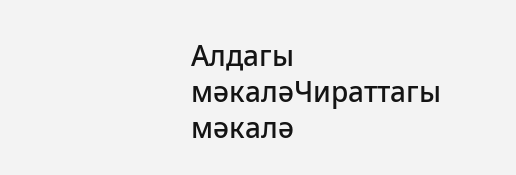Алдагы мәкаләЧираттагы мәкалә